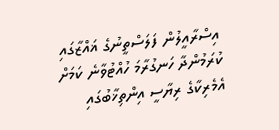އިސްރާއީލުން ފަލަސްތީނުގެ ޣައްޒާގައި ކުރަމުންދާ ހަނގުރާމަ ހުއްޓުވާނެ ކަމަށް އެމެރިކާގެ ރިޔާސީ އިންތިޚާބުގައި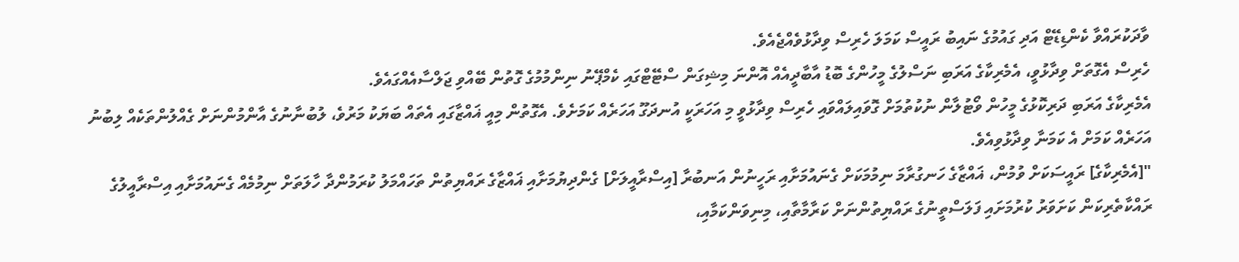ވާދަކުރައްވާ ކެންޑިޑޭޓް އަދި ގައުމުގެ ނައިބު ރައީސް ކަމަލަ ހެރިސް ވިދާޅުވެއްޖެއެވެ.
ހެރިސް އެގޮތަށް ވިދާޅުވީ، އެމެރިކާގެ އަރަބި ނަސްލުގެ މީހުންގެ ބޮޑު އާބާދީއެއް އޮންނަ މިޝިގަން ސްޓޭޓްގައި ކެމްޕޭނު ނިންމުމުގެ ގޮތުން ބޭއްވި ޖަލްސާއެއްގައެވެ.
އެމެރިކާގެ އަރަބި ދަރިކޮޅުގެ މީހުން ވޯޓުލާން ނުކުތުމަށް ގޮވައިލައްވައި ހެރިސް ވިދާޅުވީ މި އަހަރަކީ އުނދަގޫ އަހަރެއް ކަމަށެވެ. އެގޮތުން މިއީ ޣައްޒާގައި އެތައް ބަޔަކު މަރުވެ، ލުބުނާނުގެ އާންމުންނަށް ގެއްލުންތަކެއް ލިބުނު އަހަރެއް ކަމަށް އެ ކަމަނާ ވިދާޅުވިއެވެ.
"[އެމެރިކާގެ] ރައީސަކަށް ވުމުން، ޣައްޒާގެ ހަނގުރާމަ ނިމުމަކަށް ގެނައުމަށާއި ރަހީނުން އަނބުރާ [އިސްރާއީލަށް] ގެންދިޔުމަށާއި ޣައްޒާގެ ރައްޔިތުން ތަހައްމަލު ކުރަމުންދާ ހާލަތަށް ނިމުމެއް ގެނައުމަށާއި އިސްރާއީލުގެ ރައްކާތެރިކަން ކަށަވަރު ކުރުމަށައި ފަލަސްތީނުގެ ރައްޔިތުންނަށް ކަރާމާތާއި، މިނިވަންކަމާއި،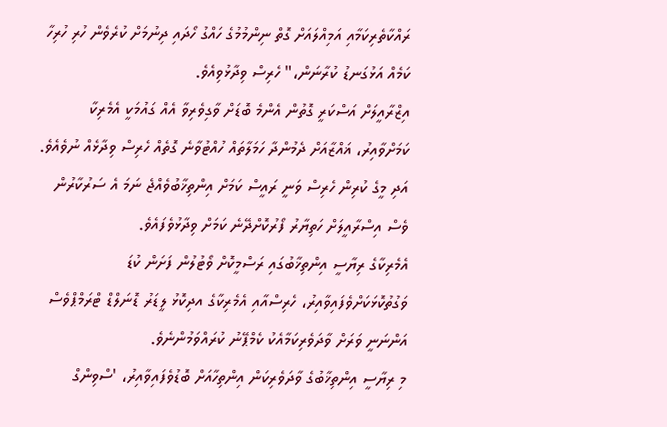ރައްކާތެރިކަމާއި އަމިއްލައަށް ގޮތް ނިންމުމުގެ ހައްގު ހޯދައި ދިނުމަށް ކުރެވެން ހުރި ހުރިހާ ކަމެއް އަޅުގަނޑު ކުރާނަން،" ހެރިސް ވިދާޅުވިއެވެ.
އިޒްރާއީލަށް އަސްކަރީ ގޮތުން އެންމެ ބޮޑަށް ވާގިވެރިވާ އެއް ގައުމަކީ އެމެރިކާ ކަމަށްވާއިރު، ޣައްޒާއަށް ދެމުންދާ ހަމަލާތައް ހުއްޓުވާނެ ގޮތެއް ހެރިސް ވިދާޅެއް ނުވެއެވެ. އަދި މީގެ ކުރިން ހެރިސް ވަނީ ރައީސް ކަމަށް އިންތިޚާބުވެއްޖެ ނަމަ އެ ސަރުކާރުން ވެސް އިސްރާއީލަށް ހަތިޔާރު ފޯރުކޮށްދޭނެ ކަމަށް ވިދާޅުވެފައެވެ.
އެމެރިކާގެ ރިޔާސީ އިންތިޚާބުގައި ރަސްމީކޮށް ވޯޓުލުން ފަށަން ކުޑަ ވަގުތުކޮޅަކަށްވެފައިވާއިރު، ހެރިސްއާއި އެމެރިކާގެ އދިކޮޅު ލީޑަރު ޑޮނަލްޑް ޓްރަމްޕްވެސް އަންނަނީ ވަރަށް ވާދަވެރިކަމާއެކު ކެމްޕޭނު ކުރައްވަމުންނެވެ.
މި ރިޔާސީ އިންތިޚާބުގެ ވާދަވެރިކަން އިންތިހާއަށް ބޮޑުވެފައިވާއިރު، 'ސްވިންގް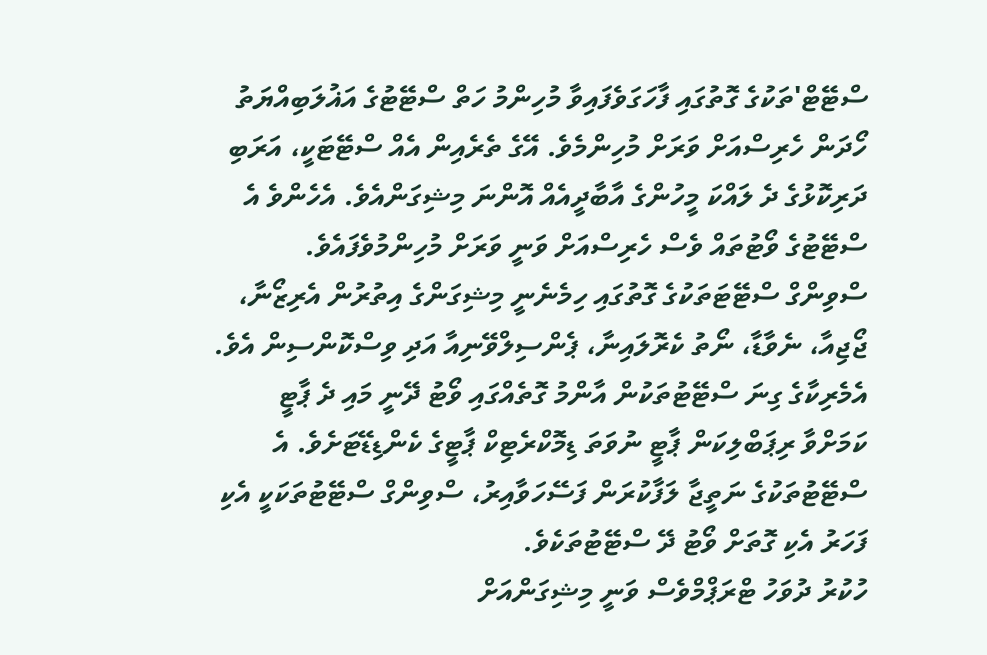ސްޓޭޓް'ތަކުގެ ގޮތުގައި ފާހަގަވެފައިވާ މުހިންމު ހަތް ސްޓޭޓުގެ އަޣުލަބިއްޔަތު ހޯދަން ހެރިސްއަށް ވަރަށް މުހިންމެވެ. އޭގެ ތެރެއިން އެއް ސްޓޭޓަކީ، އަރަބި ދަރިކޮޅުގެ ދެ ލައްކަ މީހުންގެ އާބާދީއެއް އޮންނަ މިޝިގަންއެވެ. އެހެންވެ އެ ސްޓޭޓުގެ ވޯޓުތައް ވެސް ހެރިސްއަށް ވަނީ ވަރަށް މުހިންމުވެފައެވެ.
ސްވިންގް ސްޓޭޓަތަކުގެ ގޮތުގައި ހިމެނެނީ މިޝިގަންގެ އިތުރުން އެރިޒޯނާ، ޖޯޖިއާ، ނެވާޑާ، ނޯތު ކެރޮލައިނާ، ޕެންސިލްވޭނިއާ އަދި ވިސްކޮންސިން އެވެ.
އެމެރިކާގެ ގިނަ ސްޓޭޓުތަކުން އާންމު ގޮތެއްގައި ވޯޓު ދޭނީ މައި ދެ ޕާޓީ ކަމަށްވާ ރިޕަބްލިކަން ޕާޓީ ނުވަތަ ޑިމޮކްރެޓިކް ޕާޓީގެ ކެންޑިޑޭޓަށެވެ. އެ ސްޓޭޓުތަކުގެ ނަތީޖާ ލަފާކުރަން ފަސޭހަވާއިރު، ސްވިންގް ސްޓޭޓުތަކަކީ އެކި ފަހަރު އެކި ގޮތަށް ވޯޓު ދޭ ސްޓޭޓުތަކެވެ.
ހުކުރު ދުވަހު ޓްރަޕްމްވެސް ވަނީ މިޝިގަންއަށް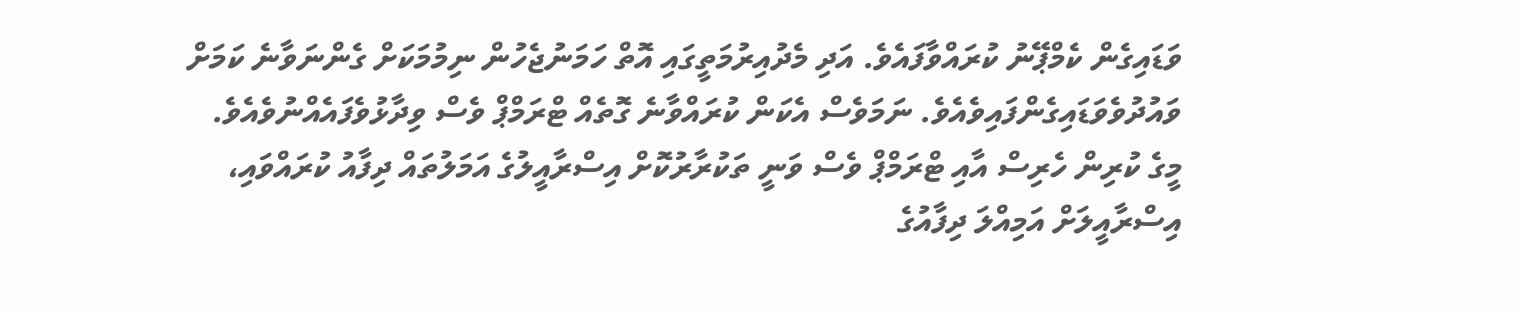ވަޑައިގެން ކެމްޕޭނު ކުރައްވާފައެވެ. އަދި މެދުއިރުމަތީގައި އޮތް ހަމަނުޖެހުން ނިމުމަކަށް ގެންނަވާނެ ކަމަށް ވައުދުވެވަޑައިގެންފައިވެއެވެ. ނަމަވެސް އެކަން ކުރައްވާނެ ގޮތެއް ޓްރަމްޕް ވެސް ވިދާޅުވެފައެއްނުވެއެވެ.
މީގެ ކުރިން ހެރިސް އާއި ޓްރަމްޕް ވެސް ވަނީ ތަކުރާރުކޮށް އިސްރާއީލުގެ އަމަލުތައް ދިފާއު ކުރައްވައި، އިސްރާއީލަށް އަމިއްލަ ދިފާއުގެ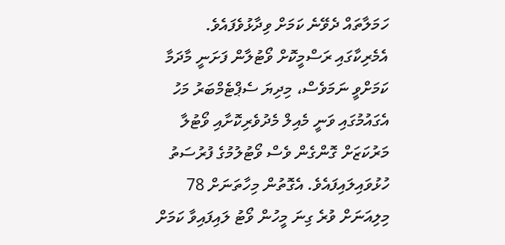ހަމަލާތައް ދެވޭނެ ކަމަށް ވިދާޅުވެފައެވެ.
އެމެރިކާގައި ރަސްމީކޮށް ވޯޓުލާން ފަށަނީ މާދަމާ ކަމަށްވީ ނަމަވެސް، މިދިޔަ ސެޕްޓެމްބަރު މަހު އެގައުމުގައި ވަނީ މެއިލް މެދުވެރިކޮށާއި ވޯޓުލާ މަރުކަޒަށް ގޮންގެން ވެސް ވޯޓުލުމުގެ ފުރުސަތު ހުޅުވައިލައިފައެވެ. އެގޮތުން މިހާތަނަށް 78 މިލިއަނަށް ވުރެ ގިނަ މީހުން ވޯޓު ލައިފައިވާ ކަމަށް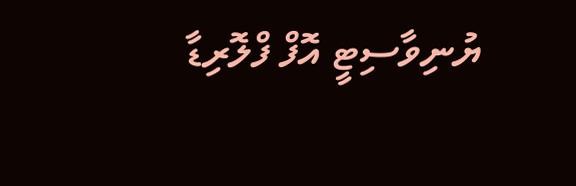ޔުނިވާސިޓީ އޮފް ފްލޮރިޑާ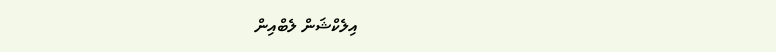އިލެކްޝަން ލެބްއިން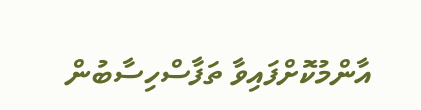އާންމުކޮށްފައިވާ ތަފާސްހިސާބުން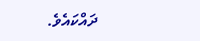ދައްކައެވެ.